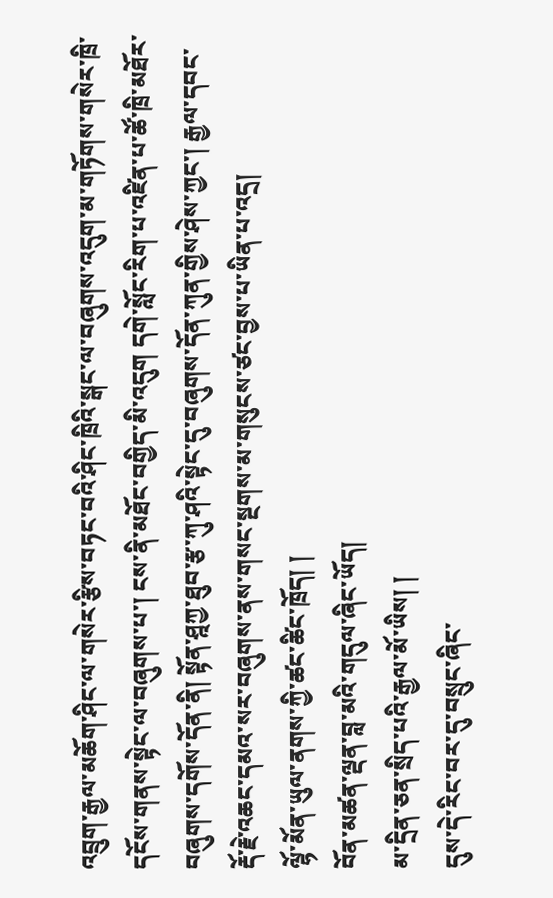འབྲུག་རྒྱལ་མཆོག་ཤིང་ལ་གསེར་རྩིས་བཏང་བའི་ཤིང་ཁྲིའི་སྒང་ལ་བཞུགས་འདུག་མ་གཏོགས་གསེར་ཁྲི་དངོས་གནས་སྟེང་ལ་བཞུགས་པ་། ངས་ནི་མཐོང་བགྱིད་མི་འདུག དགེ་སློང་རིག་པ་འཛིན་པ་ཚོ་ཁྲི་མཐོར་བཞུགས་དགོས་དོན་ནི། སྟོན་ཤྰཀྱ་ཐུབ་རྩ་ཀུ་ཤའི་སྟེང་དུ་བཞུགས་དོན་ཀུན་གྱིས་ཤེས་ཀྱང་། རྒྱལ་དབང་རྡོ་རྗེ་འཆང་དམའ་སར་བཞུགས་ནས་གསང་སྔགས་མ་གསུངས་ཙང་བྱས་པ་ཡིན་པ་འདྲ།
ལྷོ་མོན་ཡུལ་ནགས་ཀྱི་ཚང་ཚིང་ཁྲོད། །
བོན་མཚན་ལྡན་བླ་མའི་གདུལ་ཞིང་ཡོད།
མ་དྲིན་ཅན་སྲིད་པའི་རྒྱལ་མོ་ཡིས། །
དུས་དེ་རིང་བར་དུ་བསྲུང་ཞིང་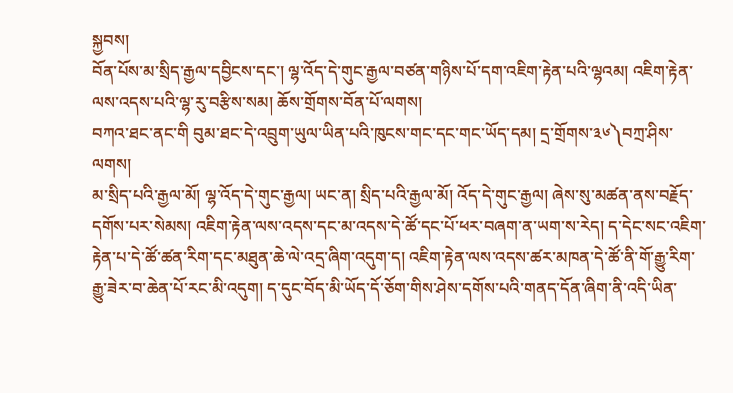སྐྱབས།
བོན་པོས་མ་སྲིད་རྒྱལ་དབྱིངས་དང་། ལྷ་འོད་དེ་གུང་རྒྱལ་བཙན་གཉིས་པོ་དག་འཇིག་རྟེན་པའི་ལྷའམ། འཇིག་རྟེན་ལས་འདས་པའི་ལྷ་རུ་བརྩིས་སམ། ཆོས་གྲོགས་བོན་པོ་ལགས།
བཀའ་ཐང་ནང་གི བུམ་ཐང་དེ་འབྲུག་ཡུལ་ཡིན་པའི་ཁུངས་གང་དང་གང་ཡོད་དམ། དྲ་གྲོགས་༣༦༽བཀྲ་ཤིས་ལགས།
མ་སྲིད་པའི་རྒྱལ་མོ། ལྷ་འོད་དེ་གུང་རྒྱལ། ཡང་ན། སྲིད་པའི་རྒྱལ་མོ། འོད་དེ་གུང་རྒྱལ། ཞེས་སུ་མཚན་ནས་བརྗོད་དགོས་པར་སེམས། འཇིག་རྟེན་ལས་འདས་དང་མ་འདས་དེ་ཚོ་དང་པོ་ཕར་བཞག་ན་ཡག་ས་རེད། ད་དེང་སང་འཇིག་རྟེན་པ་དེ་ཚོ་ཚན་རིག་དང་མཐུན་ཆེ་ལེ་འདྲ་ཞིག་འདུག་ད། འཇིག་རྟེན་ལས་འདས་ཚར་མཁན་དེ་ཚོ་ནི་གོ་རྒྱུ་རིག་རྒྱུ་ཟེར་བ་ཆེན་པོ་རང་མི་འདུག། ད་དུང་བོད་མི་ཡོད་དོ་ཅོག་གིས་ཤེས་དགོས་པའི་གནད་དོན་ཞིག་ནི་འདི་ཡིན་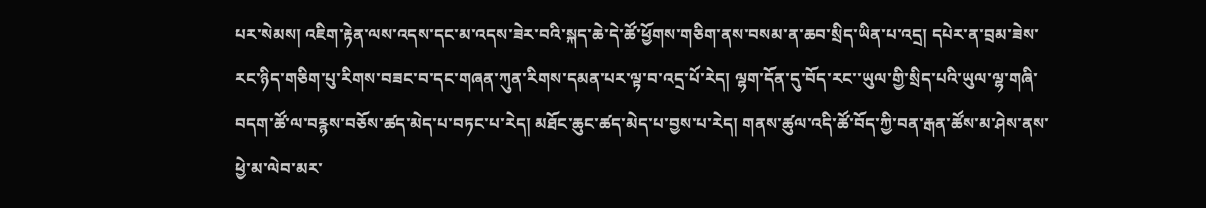པར་སེམས། འཇིག་རྟེན་ལས་འདས་དང་མ་འདས་ཟེར་བའི་སྐད་ཆེ་དེ་ཚོ་ཕྱོགས་གཅིག་ནས་བསམ་ན་ཆབ་སྲིད་ཡིན་པ་འདྲ། དཔེར་ན་བྲམ་ཟེས་རང་ཉིད་གཅིག་པུ་རིགས་བཟང་བ་དང་གཞན་ཀུན་རིགས་དམན་པར་ལྟ་བ་འདྲ་པོ་རེད། ལྷག་དོན་དུ་བོད་རང་་ཡུལ་གྱི་སྲིད་པའི་ཡུལ་ལྷ་གཞི་བདག་ཚོ་ལ་བརྙས་བཅོས་ཚད་མེད་པ་བཏང་པ་རེད། མཐོང་ཆུང་ཚད་མེད་པ་བྱས་པ་རེད། གནས་ཚུལ་འདི་ཚོ་བོད་ཀྱི་བན་རྒན་ཚོས་མ་ཤེས་ནས་ཕྱེ་མ་ལེབ་མར་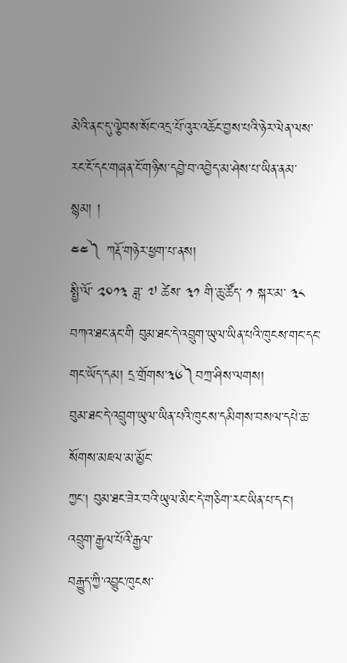མེའི་ནང་དུ་ལྕེབས་སོང་འདྲ་པོ་འུར་འཆོང་བྱས་པའི་ཉེར་ལེན་ལས་རང་ངོ་དང་གཞན་ངོ་གཉིས་དབྱེ་བ་འབྱེད་མ་ཤེས་པ་ཡིན་ནམ་སྙམ། །
༤༤༽ ཀརྡོ་གཉེར་ཕྱག་པ་ནས།
སྤྱི་ལོ་ ༢༠༡༣ ཟླ་ ༧ ཚེས་ ༣༡ གི་ཆུ་ཚོད་ ༡ སྐར་མ་ ༣༨
བཀའ་ཐང་ནང་གི བུམ་ཐང་དེ་འབྲུག་ཡུལ་ཡིན་པའི་ཁུངས་གང་དང་གང་ཡོད་དམ། དྲ་གྲོགས་༣༦༽བཀྲ་ཤིས་ལགས།
བུམ་ཐང་དེ་འབྲུག་ཡུལ་ཡིན་པའི་ཁུངས་དམིགས་བསལ་དཔེ་ཆ་སོགས་མཇལ་མ་མྱོང་
ཀྱང། བུམ་ཐང་ཟེར་བའི་ཡུལ་མིང་དེ་གཅིག་རང་ཡིན་པ་དང། འབྲུག་རྒྱལ་པོའི་རྒྱལ་
བརྒྱུད་ཀྱི་འབྱུང་ཁུངས་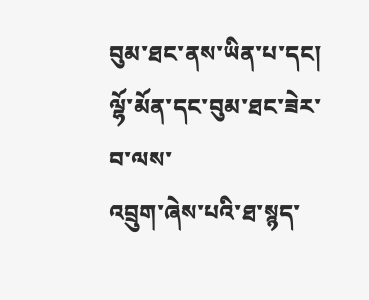བུམ་ཐང་ནས་ཡིན་པ་དང། ལྷོ་མོན་དང་བུམ་ཐང་ཟེར་བ་ལས་
འབྲུག་ཞེས་པའི་ཐ་སྙད་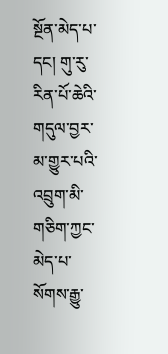སྔོན་མེད་པ་དང། གུ་རུ་རིན་པོ་ཆེའི་གདུལ་བྱར་མ་གྱུར་པའི་
འབྲུག་མི་གཅིག་ཀྱང་མེད་པ་སོགས་རྒྱུ་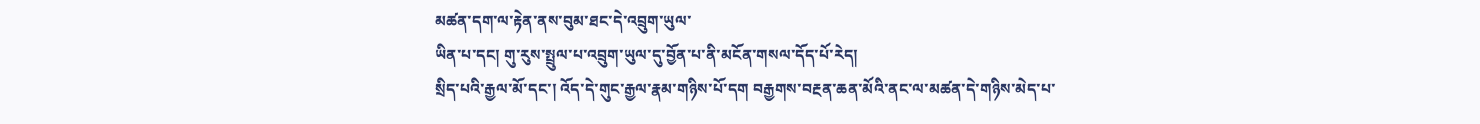མཚན་དག་ལ་རྟེན་ནས་བུམ་ཐང་དེ་འབྲུག་ཡུལ་
ཡིན་པ་དང། གུ་རུས་སྤྲུལ་པ་འབྲུག་ཡུལ་དུ་བྱོན་པ་ནི་མངོན་གསལ་དོད་པོ་རེད།
སྲིད་པའི་རྒྱལ་མོ་དང་། འོད་དེ་གུང་རྒྱལ་རྣམ་གཉིས་པོ་དག བརྒྱགས་བརྔན་ཆན་མོའི་ནང་ལ་མཚན་དེ་གཉིས་མེད་པ་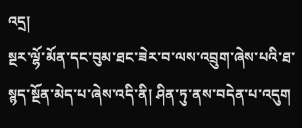འདྲ།
སྔར་ལྷོ་མོན་དང་བུམ་ཐང་ཟེར་བ་ལས་འབྲུག་ཞེས་པའི་ཐ་སྙད་སྔོན་མེད་པ་ཞེས་འདི་ནི། ཤིན་ཏུ་ནས་བདེན་པ་འདུག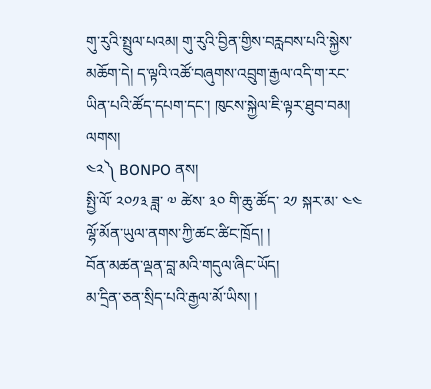གུ་རུའི་སྤྲུལ་པའམ། གུ་རུའི་བྱིན་གྱིས་བརླབས་པའི་སྐྱེས་མཆོག་དེ། ད་ལྟའི་འཚོ་བཞུགས་འབྲུག་རྒྱལ་འདི་ག་རང་ཡིན་པའི་ཚོད་དཔག་དང་། ཁུངས་སྐྱེལ་ཇི་ལྟར་ཐུབ་བམ། ལགས།
༤༢༽ BONPO ནས།
སྤྱི་ལོ་ ༢༠༡༣ ཟླ་ ༧ ཚེས་ ༣༠ གི་ཆུ་ཚོད་ ༢༡ སྐར་མ་ ༤༤
ལྷོ་མོན་ཡུལ་ནགས་ཀྱི་ཚང་ཚིང་ཁྲོད། །
བོན་མཚན་ལྡན་བླ་མའི་གདུལ་ཞིང་ཡོད།
མ་དྲིན་ཅན་སྲིད་པའི་རྒྱལ་མོ་ཡིས། །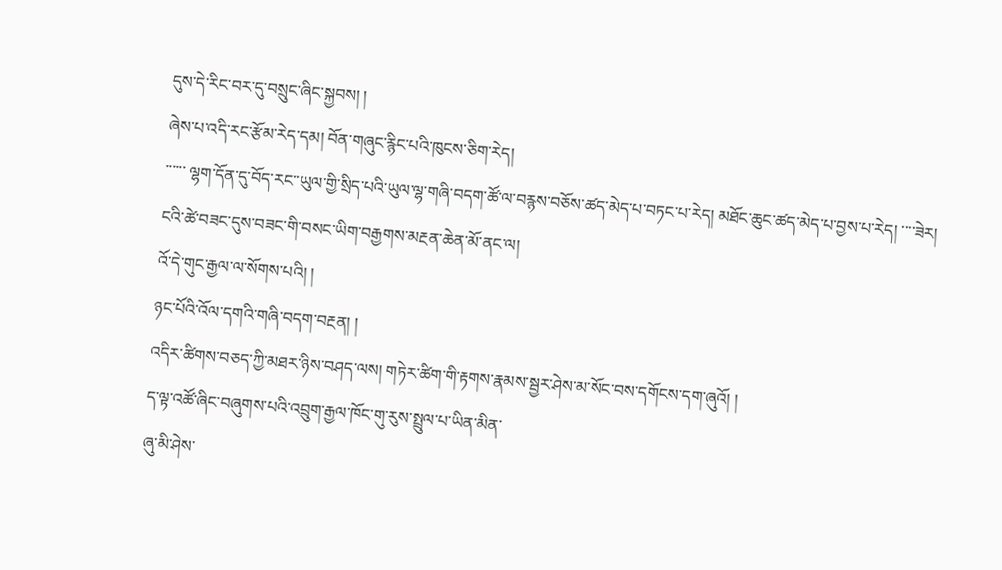དུས་དེ་རིང་བར་དུ་བསྲུང་ཞིང་སྐྱབས། །
ཞེས་པ་འདི་རང་རྩོམ་རེད་དམ། བོན་གཞུང་རྙིང་པའི་ཁུངས་ཅིག་རེད།
་་་་་་ ལྷག་དོན་དུ་བོད་རང་་ཡུལ་གྱི་སྲིད་པའི་ཡུལ་ལྷ་གཞི་བདག་ཚོ་ལ་བརྙས་བཅོས་ཚད་མེད་པ་བཏང་པ་རེད། མཐོང་ཆུང་ཚད་མེད་པ་བྱས་པ་རེད། ་་་་ཟེར།
ངའི་ཚེ་བཟང་དུས་བཟང་གི་བསང་ཡིག་བརྒྱགས་མརྔན་ཆེན་མོ་ནང་ལ།
འོ་དེ་གུང་རྒྱལ་ལ་སོགས་པའི། །
ཉང་པོའི་འོལ་དགའི་གཞི་བདག་བརྔན། །
འདིར་ཚིགས་བཅད་ཀྱི་མཐར་ཉིས་བཤད་ལས། གཏེར་ཚིག་གི་རྟགས་རྣམས་སྦྱར་ཤེས་མ་སོང་བས་དགོངས་དག་ཞུའོ། །
ད་ལྟ་འཚོ་ཞིང་བཞུགས་པའི་འབྲུག་རྒྱལ་ཁོང་གུ་རུས་སྤྲུལ་པ་ཡིན་མིན་
ཞུ་མི་ཤེས་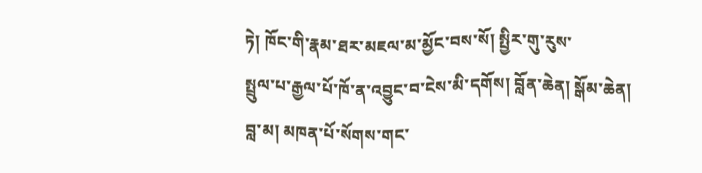ཏེ། ཁོང་གི་རྣམ་ཐར་མཇལ་མ་མྱོང་བས་སོ། སྤྱིར་གུ་རུས་
སྤྲུལ་པ་རྒྱལ་པོ་ཁོ་ན་འབྱུང་བ་ངེས་མི་དགོས། བློན་ཆེན། སྒོམ་ཆེན།
བླ་མ། མཁན་པོ་སོགས་གང་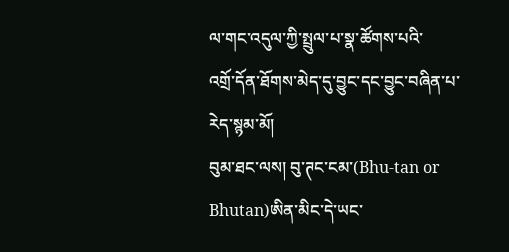ལ་གང་འདུལ་ཀྱི་སྤྲུལ་པ་སྣ་ཚོགས་པའི་
འགྲོ་དོན་ཐོགས་མེད་དུ་བྱུང་དང་བྱུང་བཞིན་པ་རེད་སྙམ་མོ།
བུམ་ཐང་ལས། བུ་ཊང་ངམ་(Bhu-tan or Bhutan)ཨིན་མིང་དེ་ཡང་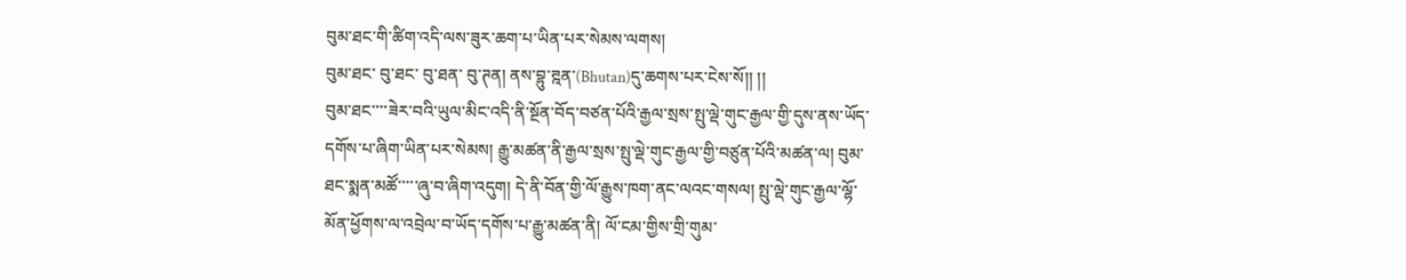བུམ་ཐང་གི་ཚིག་འདི་ལས་ཟུར་ཆག་པ་ཡིན་པར་སེམས་ལགས།
བུམ་ཐང་ བུ་ཐང་ བུ་ཐན་ བུ་ཊན། ནས་བྷུ་ཊྰན་(Bhutan)དུ་ཆགས་པར་ངེས་སོ།། །།
བུམ་ཐང་་་་ཟེར་བའི་ཡུལ་མིང་འདི་ནི་སྔོན་བོད་བཙན་པོའི་རྒྱལ་སྲས་སྤུ་ལྡེ་གུང་རྒྱལ་གྱི་དུས་ནས་ཡོད་དགོས་པ་ཞིག་ཡིན་པར་སེམས། རྒྱུ་མཚན་ནི་རྒྱལ་སྲས་སྤུ་ལྡེ་གུང་རྒྱལ་གྱི་བཙུན་པོའི་མཚན་ལ། བུམ་ཐང་སྨན་མཚོ་་་་་ཞུ་བ་ཞིག་འདུག། དེ་ནི་བོན་གྱི་ལོ་རྒྱུས་ཁག་ནང་ལའང་གསལ། སྤུ་ལྡེ་གུང་རྒྱལ་ལྷོ་མོན་ཕྱོགས་ལ་འབྲེལ་བ་ཡོད་དགོས་པ་རྒྱུ་མཚན་ནི། ལོ་ངམ་གྱིས་གྲི་གུམ་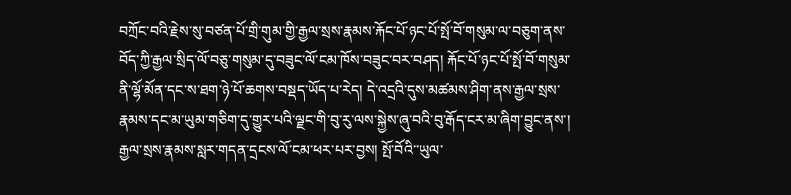བཀྲོང་བའི་རྗེས་སུ་བཙན་པོ་གྲི་གུམ་གྱི་རྒྱལ་སྲས་རྣམས་རྐོང་པོ་ཉང་པོ་སྤོ་བོ་གསུམ་ལ་བཅུག་ནས་བོད་ཀྱི་རྒྱལ་སྲིད་ལོ་བཅུ་གསུམ་དུ་བཟུང་ལོ་ངམ་ཁོས་བཟུང་བར་བཤད། རྐོང་པོ་ཉང་པོ་སྤོ་བོ་གསུམ་ནི་ལྷོ་མོན་དང་ས་ཐག་ཉེ་པོ་ཆགས་བསྡད་ཡོད་པ་རེད། དེ་འདྲའི་དུས་མཚམས་ཤིག་ནས་རྒྱལ་སྲས་རྣམས་དང་མ་ཡུམ་གཅིག་དུ་གྱུར་པའི་ལྗང་གི་བུ་རུ་ལས་སྐྱེས་ཞུ་བའི་བུ་རྒོད་ངར་མ་ཞིག་བྱུང་ནས་། རྒྱལ་སྲས་རྣམས་སླར་གདན་དྲངས་ལོ་ངམ་ཕར་པར་བྱས། སྤོ་བོའི་་ཡུལ་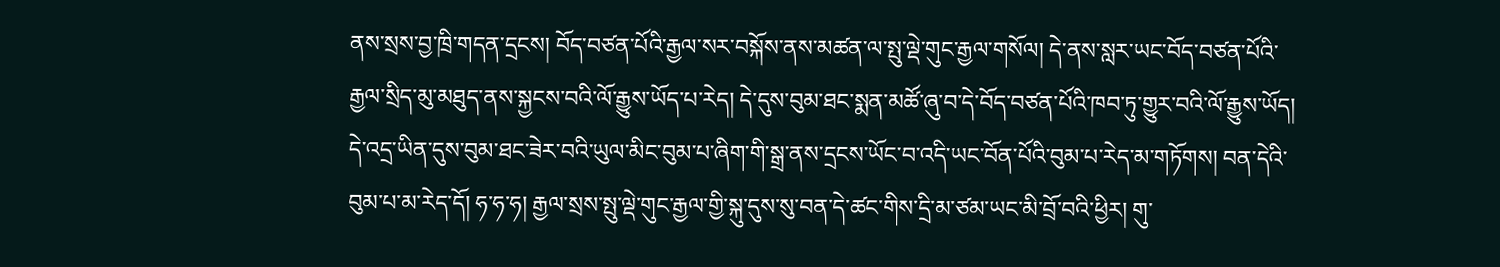ནས་སྲས་བྱ་ཁྲི་གདན་དྲངས། བོད་བཙན་པོའི་རྒྱལ་སར་བསྐོས་ནས་མཚན་ལ་སྤུ་ལྡེ་གུང་རྒྱལ་གསོལ། དེ་ནས་སླར་ཡང་བོད་བཙན་པོའི་རྒྱལ་སྲིད་མུ་མཐུད་ནས་སྐྱངས་བའི་ལོ་རྒྱུས་ཡོད་པ་རེད། དེ་དུས་བུམ་ཐང་སྨན་མཚོ་ཞུ་བ་དེ་བོད་བཙན་པོའི་ཁབ་ཏུ་གྱུར་བའི་ལོ་རྒྱུས་ཡོད། དེ་འདྲ་ཡིན་དུས་བུམ་ཐང་ཟེར་བའི་ཡུལ་མིང་བུམ་པ་ཞིག་གི་སྒྲ་ནས་དྲངས་ཡོང་བ་འདི་ཡང་བོན་པོའི་བུམ་པ་རེད་མ་གཏོགས། བན་དེའི་བུམ་པ་མ་རེད་དོ། ཧ་ཧ་ཧ། རྒྱལ་སྲས་སྤུ་ལྡེ་གུང་རྒྱལ་གྱི་སྐུ་དུས་སུ་བན་དེ་ཚང་གིས་དྲི་མ་ཙམ་ཡང་མི་བྲོ་བའི་ཕྱིར། གུ་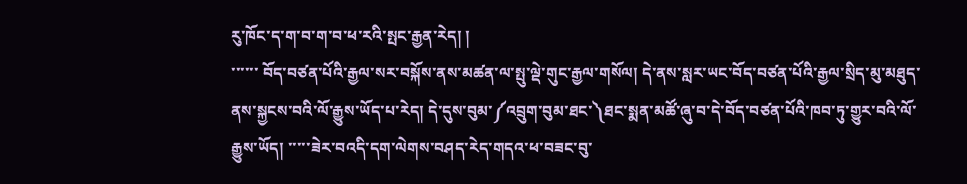རུ་ཁོང་ད་ག་བ་ག་བ་ཕ་རའི་སྤང་རྒྱན་རེད། །
་་་་་་ བོད་བཙན་པོའི་རྒྱལ་སར་བསྐོས་ནས་མཚན་ལ་སྤུ་ལྡེ་གུང་རྒྱལ་གསོལ། དེ་ནས་སླར་ཡང་བོད་བཙན་པོའི་རྒྱལ་སྲིད་མུ་མཐུད་ནས་སྐྱངས་བའི་ལོ་རྒྱུས་ཡོད་པ་རེད། དེ་དུས་བུམ་༼འབྲུག་བུམ་ཐང་༽ཐང་སྨན་མཚོ་ཞུ་བ་དེ་བོད་བཙན་པོའི་ཁབ་ཏུ་གྱུར་བའི་ལོ་རྒྱུས་ཡོད། ་་་་་ཟེར་བའདི་དག་ལེགས་བཤད་རེད་གདའ་ཕ་བཟང་བུ་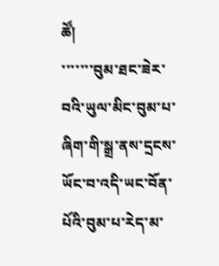ཚོ།
་་་་་་་བུམ་ཐང་ཟེར་བའི་ཡུལ་མིང་བུམ་པ་ཞིག་གི་སྒྲ་ནས་དྲངས་ཡོང་བ་འདི་ཡང་བོན་པོའི་བུམ་པ་རེད་མ་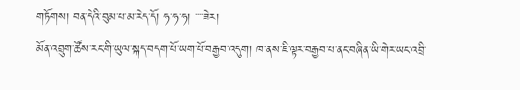གཏོགས། བན་དེའི་བུམ་པ་མ་རེད་དོ། ཧ་ཧ་ཧ། ་་་་ཟེར།
མོན་འབྲུག་ཚོས་རང་གི་ཡུལ་སྐད་བདག་པོ་ཡག་པོ་བརྒྱབ་འདུག། ཁ་ནས་ཇི་ལྟར་བརྒྱབ་པ་ནང་བཞིན་ཡི་གེར་ཡང་འབྲི་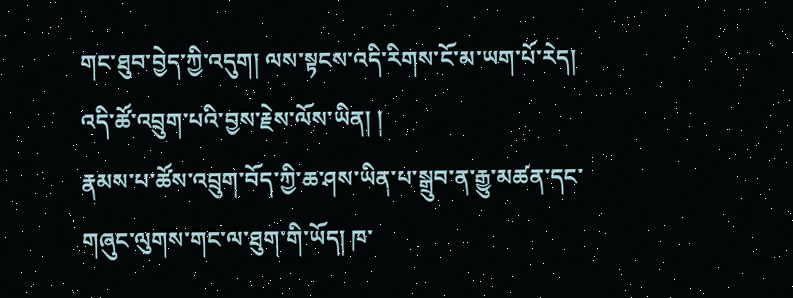གང་ཐུབ་བྱེད་ཀྱི་འདུག། ལས་སྟངས་འདི་རིགས་ངོ་མ་ཡག་པོ་རེད། འདི་ཚོ་འབྲུག་པའི་བྱས་རྗེས་ལོས་ཡིན། །
རྣམས་པ་ཚོས་འབྲུག་བོད་ཀྱི་ཆ་ཤས་ཡིན་པ་སྒྲུབ་ན་རྒྱུ་མཚན་དང་གཞུང་ལུགས་གང་ལ་ཐུག་གི་ཡོད། ཁ་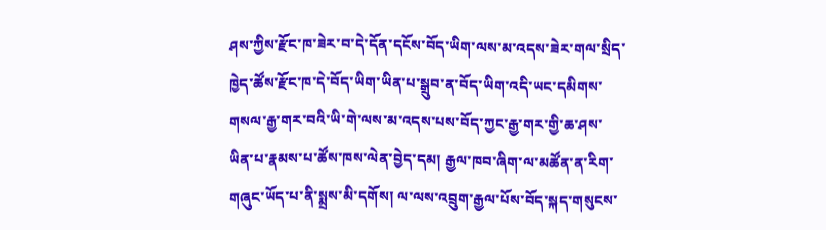ཤས་ཀྱིས་རྫོང་ཁ་ཟེར་བ་དེ་དོན་དངོས་བོད་ཡིག་ལས་མ་འདས་ཟེར་གལ་སྲིད་ཁྱེད་ཚོས་རྫོང་ཁ་དེ་བོད་ཡིག་ཡིན་པ་སྒྲུབ་ན་བོད་ཡིག་འདི་ཡང་དམིགས་གསལ་རྒྱ་གར་བའི་ཡི་གེ་ལས་མ་འདས་པས་བོད་ཀྱང་རྒྱ་གར་གྱི་ཆ་ཤས་ཡིན་པ་རྣམས་པ་ཚོས་ཁས་ལེན་བྱེད་དམ། རྒྱལ་ཁབ་ཞིག་ལ་མཚོན་ན་རིག་གཞུང་ཡོད་པ་ནི་སྨྲས་མི་དགོས། ལ་ལས་འབྲུག་རྒྱལ་པོས་བོད་སྐད་གསུངས་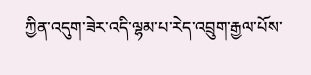ཀྱིན་འདུག་ཟེར་འདི་ལྷམ་པ་རེད་འབྲུག་རྒྱལ་པོས་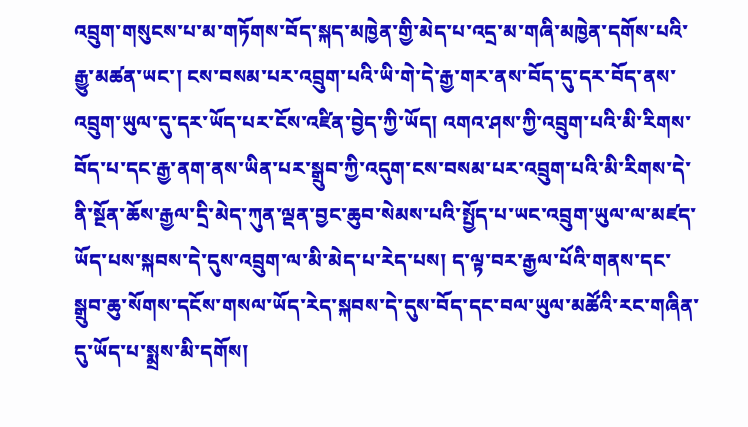འབྲུག་གསུངས་པ་མ་གཏོགས་བོད་སྐད་མཁྱེན་གྱི་མེད་པ་འདྲ་མ་གཞི་མཁྱེན་དགོས་པའི་རྒྱུ་མཚན་ཡང་། ངས་བསམ་པར་འབྲུག་པའི་ཡི་གེ་དེ་རྒྱ་གར་ནས་བོད་དུ་དར་བོད་ནས་འབྲུག་ཡུལ་དུ་དར་ཡོད་པར་ངོས་འཛིན་བྱེད་ཀྱི་ཡོད། འགའ་ཤས་ཀྱི་འབྲུག་པའི་མི་རིགས་བོད་པ་དང་རྒྱ་ནག་ནས་ཡིན་པར་སྒྲུབ་ཀྱི་འདུག་ངས་བསམ་པར་འབྲུག་པའི་མི་རིགས་དེ་ནི་སྔོན་ཆོས་རྒྱལ་དྲི་མེད་ཀུན་ལྡན་བྱང་ཆུབ་སེམས་པའི་སྤྱོད་པ་ཡང་འབྲུག་ཡུལ་ལ་མཛད་ཡོད་པས་སྐབས་དེ་དུས་འབྲུག་ལ་མི་མེད་པ་རེད་པས། ད་ལྟ་བར་རྒྱལ་པོའི་གནས་དང་སྒྲུབ་ཆུ་སོགས་དངོས་གསལ་ཡོད་རེད་སྐབས་དེ་དུས་བོད་དང་བལ་ཡུལ་མཚོའི་རང་གཞིན་དུ་ཡོད་པ་སྨྲས་མི་དགོས།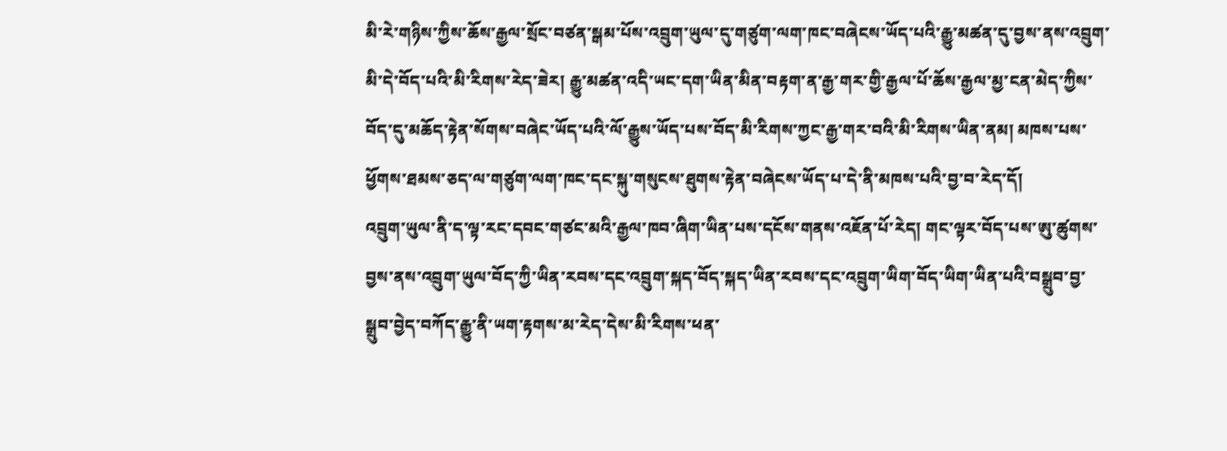མི་རེ་གཉིས་ཀྱིས་ཆོས་རྒྱལ་སྲོང་བཙན་སྒམ་པོས་འབྲུག་ཡུལ་དུ་གཙུག་ལག་ཁང་བཞེངས་ཡོད་པའི་རྒྱུ་མཚན་དུ་བྱས་ནས་འབྲུག་མི་དེ་བོད་པའི་མི་རིགས་རེད་ཟེར། རྒྱུ་མཚན་འདི་ཡང་དག་ཡིན་མིན་བརྟག་ན་རྒྱ་གར་གྱི་རྒྱལ་པོ་ཆོས་རྒྱལ་མྱ་ངན་མེད་ཀྱིས་བོད་དུ་མཆོད་རྟེན་སོགས་བཞེང་ཡོད་པའི་ལོ་རྒྱུས་ཡོད་པས་བོད་མི་རིགས་ཀྱང་རྒྱ་གར་བའི་མི་རིགས་ཡིན་ནམ། མཁས་པས་ཕྱོགས་ཐམས་ཅད་ལ་གཙུག་ལག་ཁང་དང་སྐུ་གསུངས་ཐུགས་རྟེན་བཞེངས་ཡོད་པ་དེ་ནི་མཁས་པའི་བྱ་བ་རེད་དོ།
འབྲུག་ཡུལ་ནི་ད་ལྟ་རང་དབང་གཙང་མའི་རྒྱལ་ཁབ་ཞིག་ཡིན་པས་དངོས་གནས་འཇོན་པོ་རེད། གང་ལྟར་བོད་པས་ཨུ་ཚུགས་བྱས་ནས་འབྲུག་ཡུལ་བོད་ཀྱི་ཡིན་རབས་དང་འབྲུག་སྐད་བོད་སྐད་ཡིན་རབས་དང་འབྲུག་ཡིག་བོད་ཡིག་ཡིན་པའི་བསྒྲུབ་བྱ་སྒྲུབ་བྱེད་བཀོད་རྒྱུ་ནི་ཡག་རྟགས་མ་རེད་དེས་མི་རིགས་ཕན་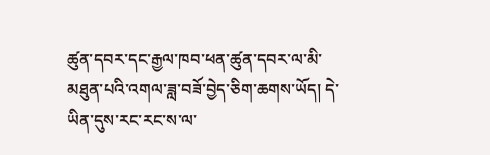ཚུན་དབར་དང་རྒྱལ་ཁབ་ཕན་ཚུན་དབར་ལ་མི་མཐུན་པའི་འགལ་ཟླ་བཟོ་བྱེད་ཅིག་ཆགས་ཡོད། དེ་ཡིན་དུས་རང་རང་ས་ལ་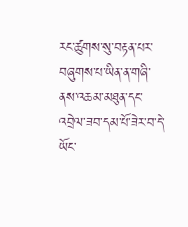རང་ཚུགས་སུ་བརྟན་པར་བཞུགས་པ་ཡིན་ན་གཞི་ནས་འཆམ་མཐུན་དང་འབྲེལ་ཟབ་དམ་པོ་ཟེར་བ་དེ་ཡོང་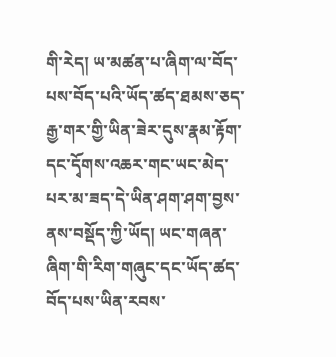གི་རེད། ཡ་མཚན་པ་ཞིག་ལ་བོད་པས་བོད་པའི་ཡོད་ཚད་ཐམས་ཅད་རྒྱ་གར་གྱི་ཡིན་ཟེར་དུས་རྣམ་རྟོག་དང་དྭོགས་འཆར་གང་ཡང་མེད་པར་མ་ཟད་དེ་ཡིན་ཤག་ཤག་བྱས་ནས་བསྡོད་ཀྱི་ཡོད། ཡང་གཞན་ཞིག་གི་རིག་གཞུང་དང་ཡོད་ཚད་བོད་པས་ཡིན་རབས་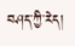བཤད་ཀྱི་རེད།